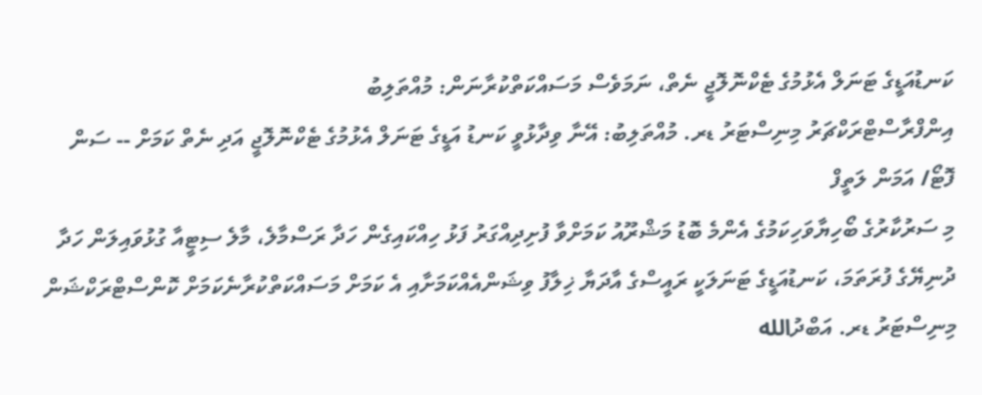ކަނޑުއަޑީގެ ޓަނަލް އެޅުމުގެ ޓެކްނޮލޮޖީ ނެތް، ނަމަވެސް މަސައްކަތްކުރާނަން: މުއްތަލިބު
އިންފްރާސްޓްރަކްޗަރު މިނިސްޓަރު ޑރ. މުއްތަލިބު: އޭނާ ވިދާޅުވީ ކަނޑު އަޑީގެ ޓަނަލް އެޅުމުގެ ޓެކްނޮލޮޖީ އަދި ނެތް ކަމަށް -- ސަން ފޮޓޯ/ އަމަން ލަތީފް
މި ސަރުކާރުގެ ބޯހިޔާވަހިކަމުގެ އެންމެ ބޮޑު މަޝްރޫއު ކަމަށްވާ ފުށިދިއްގަރު ފަޅު ހިއްކައިގެން ހަދާ ރަސްމާލެ، މާލެ ސިޓީއާ ގުޅުވައިލަން ހަދާ ދުނިޔޭގެ ފުރަތަމަ، ކަނޑުއަޑީގެ ޓަނަލަކީ ރައީސްގެ އާދަޔާ ޚިލާފު ވިޝަންއެއްކަމަށާއި އެ ކަމަށް މަސައްކަތްކުރާނެކަމަށް ކޮންސްޓްރަކްޝަން މިނިސްޓަރު ޑރ. އަބްދުالله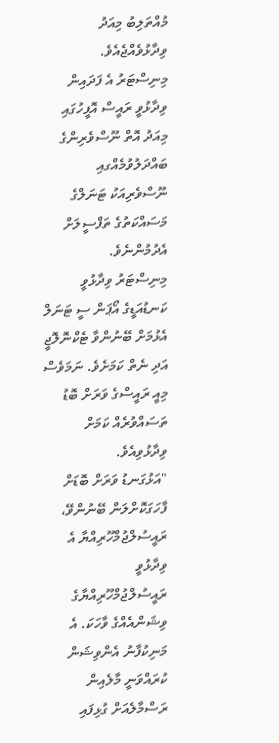މުއްތަލިބު މިއަދު ވިދާޅުވެއްޖެއެވެ.
މިނިސްޓަރު އެ ފަދައިން ވިދާޅުވީ ރައީސް އޮފީހުގައި މިއަދު އޮތް ނޫސްވެރިންގެ ބައްދަލުވުމެއްގއި ނޫސްވެރިއަކު ޓަނަލްގެ މަސައްކަތުގެ ތަފްސީލަށް އެދުމުންނެވެ.
މިނިސްޓަރު ވިދާޅުވީ ކަނޑުއަޑީގެ އޯޕަން ސީ ޓަނަލް އެޅުމަށް ބޭނުންވާ ޓެކްނޮލޮޖީ އަދި ނެތް ކަމަށެވެ. ނަމަވެސް މިއީ ރައީސްގެ ވަރަށް ބޮޑު ތަސައްވުރެއް ކަމަށް ވިދާޅުވިއެވެ.
"އަޅުގަނޑު ވަރަށް ބޮޑަށް ފާހަގަކޮށްލަން ބޭނުންވޭ، ރައީސުލްޖުމްހޫރިއްޔާ އެ ވިދާޅުވީ ރައީސުލްޖުމްހޫރިއްޔާގެ ވިޝަންއެއްގެ ވާހަކަ. އެ މަނިކުފާނު އެންވިޝަން ކުރައްވަނީ މާލެއިން ރަސްމާލެއަށް ގުޅިފައި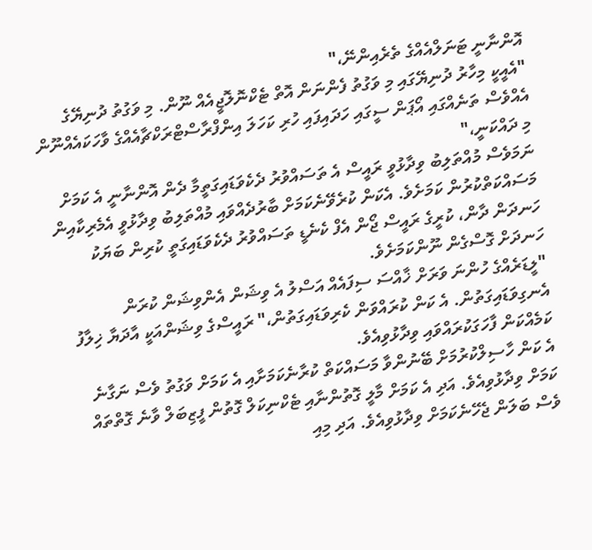އޮންނާނީ ޓަނަލްއެއްގެ ތެރެއިންނޭ،"
"އެއީކީ މިހާރު ދުނިޔޭގައި މި ވަގުތު ފެންނަން އޮތް ޓެކްނޮލޮޖީއެއް ނޫން. މި ވަގުތު ދުނިޔޭގެ އެއްވެސް ތަނެއްގައި އޯޕަން ސީގައި ހަދައިފައި ހުރި ކަހަލަ އިންފްރާސްޓްރަކްޗާއެއްގެ ވާހަކައެއްނޫން މި ދައްކަނީ،"
ނަމަވެސް މުއްތަލިބު ވިދާޅުވީ ރައީސް އެ ތަސައްވުރު ދެކެވަޑައިގަތީމާ ދެން އޮންނާނީ އެ ކަމަށް މަސައްކަތްކުރުން ކަމަށެވެ. އެކަން ކުރެވޭނެކަމަށް ބާރުދެއްވައި މުއްތަލިބު ވިދާޅުވީ އެމެރިކާއިން ހަނދަން ދާން، ކުރީގެ ރައީސް ޖޯން އެފް ކެނެޑީ ތަސައްވުރު ދެކެވަޑައިގަތީ ކުރިން ބަޔަކު ހަނދަށް ގޮސްގެން ނޫންކަމަށެވެ.
"ލީޑަރެއްގެ ހުންނަ ވަރަށް ޚާއްސަ ސިފައެއް އަސްލު އެ ވިޝަން އެންވިޝަން ކުރަން އެނގިވަޑައިގަތުން. އެ ކަން ކުރައްވަން ކެރިވަޑައިގަތުން،" ރައީސްގެ ވިޝަންއަކީ އާދަޔާ ޚިލާފު ކަމެއްކަން ފާހަގަކުރައްވައި ވިދާޅުވިއެވެ.
އެ ކަން ހާސިލްކުރުމަށް ބޭނުންވާ މަސައްކަތް ކުރާނެކަމަށާއި އެ ކަމަށް ވަގުތު ވެސް ނަގާނެ ކަމަށް ވިދާޅުވިއެވެ. އަދި އެ ކަމަށް މާލީ ގޮތުންނާއި ޓެކްނިކަލް ގޮތުން ފީޒިބަލް ވާނެ ގޮތްތައް ވެސް ބަލަން ޖެހޭނެކަމަށް ވިދާޅުވިއެވެ. އަދި މިއި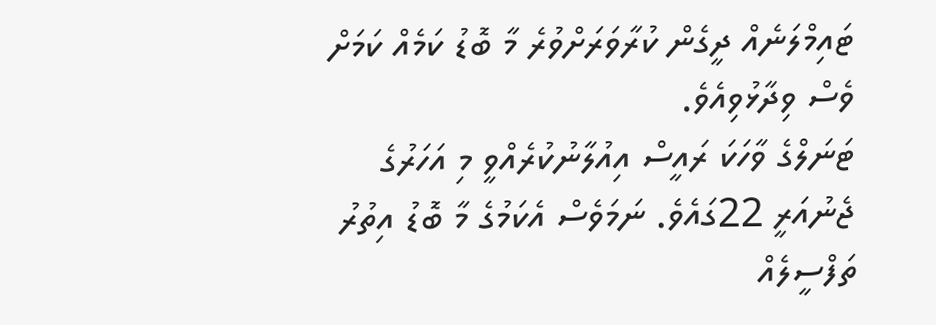ޓައިމްލަނެއް ދީގެން ކުރާވަރަށްވުރެ މާ ބޮޑު ކަމެއް ކަމަށް ވެސް ވިދާޅުވިއެވެ.
ޓަނަލްގެ ވާހަކަ ރައީސް އިއުލާނުކުރެއްވީ މި އަހަރުގެ ޖެނުއަރީ 22ގައެވެ. ނަމަވެސް އެކަމުގެ މާ ބޮޑު އިތުރު ތަފްސީލެއް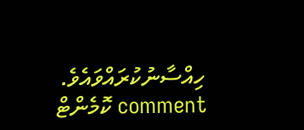ހިއްސާނުކުރައްވައެވެ.
comment ކޮމެންޓް